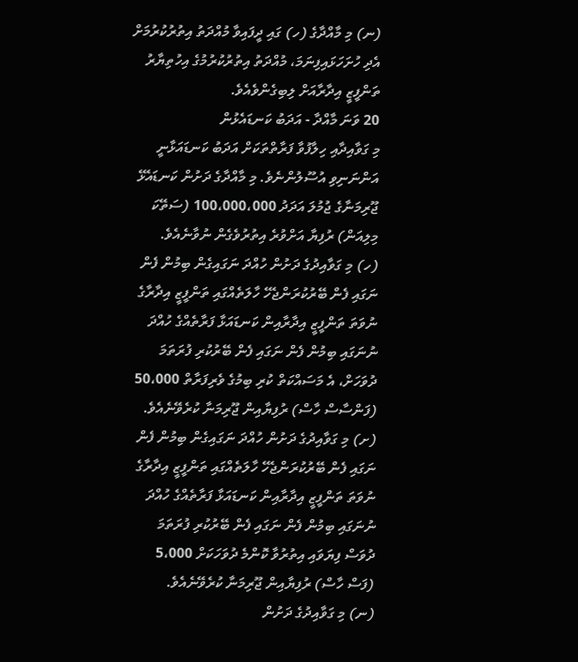(ނ) މި މާއްދާގެ (ހ) ގައި ދީފައިވާ މުއްދަތު އިތުރުކުރުމަށް އެދި ހުށަހަޅައިފިނަމަ، މުއްދަތު އިތުރުކުރުމުގެ އިހުތިޔާރު ތަންފީޒީ އިދާރާއަށް ލިބިގެންވެއެވެ.
20 ވަނަ މާއްދާ - އަދަބު ކަނޑައެޅުން
މި ގަވާއިދާއި ހިލާފުވާ ފަރާތްތަކަށް އަދަބު ކަނޑައަޅާނީ އަންނަނިވި އުސޫލުންނެވެ. މި މާއްދާގެ ދަށުން ކަނޑައެޅޭ ޖޫރިމަނާގެ ޖުމުލަ އަދަދު 100،000،000 (ސަތޭކަ މިލިއަން) ރުފިޔާ އަށްވުރެ އިތުރުވެގެން ނުވާނެއެވެ.
(ހ) މި ގަވާއިދުގެ ދަށުން ހުއްދަ ނަގައިގެން ބިމުން ފެން ނަގައި ފެން ބޭރުކުރަންޖެހޭ ހާލަތެއްގައި ތަންފީޒީ އިދާރާގެ ނުވަތަ ތަންފީޒީ އިދާރާއިން ކަނޑައަޅާ ފަރާތެއްގެ ހުއްދަ ނުނަގައި ބިމުން ފެން ނަގައި ފެން ބޭރުކުރި ފުރަތަމަ ދުވަހަށް، އެ މަސައްކަތް ކުރި ބިމުގެ ވެރިފަރާތް 50،000 (ފަންސާސް ހާސް) ރުފިޔާއިން ޖޫރިމަނާ ކުރެވޭނެއެވެ.
(ށ) މި ގަވާއިދުގެ ދަށުން ހުއްދަ ނަގައިގެން ބިމުން ފެން ނަގައި ފެން ބޭރުކުރަންޖެހޭ ހާލަތެއްގައި ތަންފީޒީ އިދާރާގެ ނުވަތަ ތަންފީޒީ އިދާރާއިން ކަނޑައަޅާ ފަރާތެއްގެ ހުއްދަ ނުނަގައި ބިމުން ފެން ނަގައި ފެން ބޭރުކުރި ފުރަތަމަ ދުވަސް ފިޔަވައި އިތުރުވާ ކޮންމެ ދުވަހަކަށް 5،000 (ފަސް ހާސް) ރުފިޔާއިން ޖޫރިމަނާ ކުރެވޭނެއެވެ.
(ނ) މި ގަވާއިދުގެ ދަށުން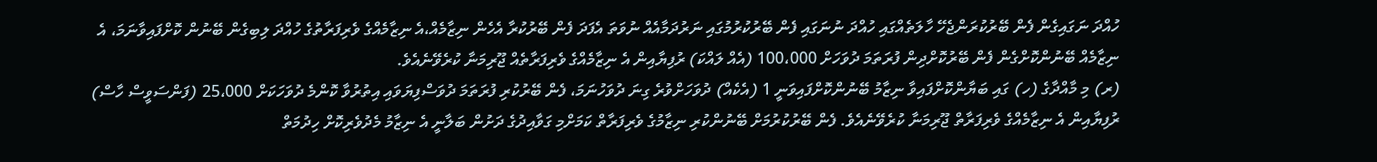ހުއްދަ ނަގައިގެން ފެން ބޭރުކުރަންޖެހޭ ހާލަތެއްގައި ހުއްދަ ނުނަގައި ފެން ބޭރުކުރުމުގައި ނަރުދަމާއެއް ނުވަތަ އެފަދަ ފެން ބޭރުކުރާ އެހެން ނިޒާމެއް،އެ ނިޒާމެއްގެ ވެރިފަރާތުގެ ހުއްދަ ލިބިގެން ބޭނުން ކޮށްފައިވާނަމަ، އެ ނިޒާމެއް ބޭނުންކޮށްގެން ފެން ބޭރުކޮށްދިން ފުރަތަމަ ދުވަހަށް 100،000 (އެއް ލައްކަ) ރުފިޔާއިން އެ ނިޒާމެއްގެ ވެރިފަރާތެއް ޖޫރިމަނާ ކުރެވޭނެއެވެ.
(ރ) މި މާއްދާގެ (ހ) ގައި ބަޔާންކޮށްފައިވާ ނިޒާމު ބޭނުންކޮށްފައިވަނީ 1 (އެކެއް) ދުވަހަށްވުރެ ގިނަ ދުވަހުނަމަ، ފެން ބޭރުކުރި ފުރަތަމަ ދުވަސްފިޔަވައި އިތުރުވާ ކޮންމެ ދުވަހަކަށް 25،000 (ފަންސަވީސް ހާސް) ރުފިޔާއިން އެ ނިޒާމެއްގެ ވެރިފަރާތް ޖޫރިމަނާ ކުރެވޭނެއެވެ. ފެން ބޭރުކުރުމަށް ބޭނުންކުރި ނިޒާމުގެ ވެރިފަރާތް ކަމަށްމި ގަވާއިދުގެ ދަށުން ބަލާނީ އެ ނިޒާމު މެދުވެރިކޮށް ހިދުމަތް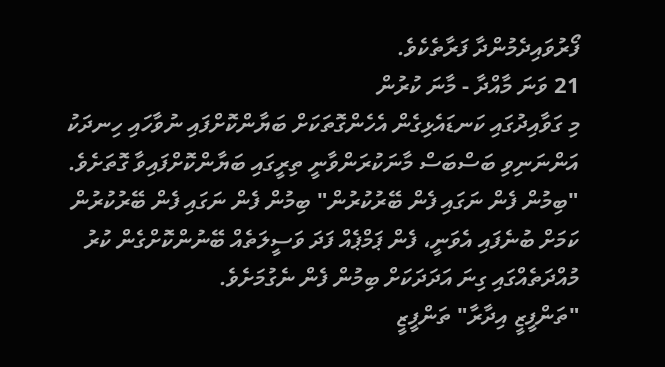ފޯރުވައިދެމުންދާ ފަރާތެކެވެ.
21 ވަނަ މާއްދާ - މާނަ ކުރުން
މި ގަވާއިދުގައި ކަނޑައެޅިގެން އެހެންގޮތަކަށް ބަޔާންކޮށްފައި ނުވާހައި ހިނދަކު އަންނަނިވި ބަސްބަސް މާނަކުރަންވާނީ ތިރީގައި ބަޔާންކޮށްފައިވާ ގޮތަށެވެ.
"ބިމުން ފެން ނަގައި ފެން ބޭރުކުރުން" ބިމުން ފެން ނަގައި ފެން ބޭރުކުރުން ކަމަށް ބުނެފައި އެވަނީ، ފެން ޕަމްޕެއް ފަދަ ވަސީލަތެއް ބޭނުންކޮށްގެން ކުރު މުއްދަތެއްގައި ގިނަ އަދަދަކަށް ބިމުން ފެން ނެގުމަށެވެ.
"ތަންފީޒީ އިދާރާ" ތަންފީޒީ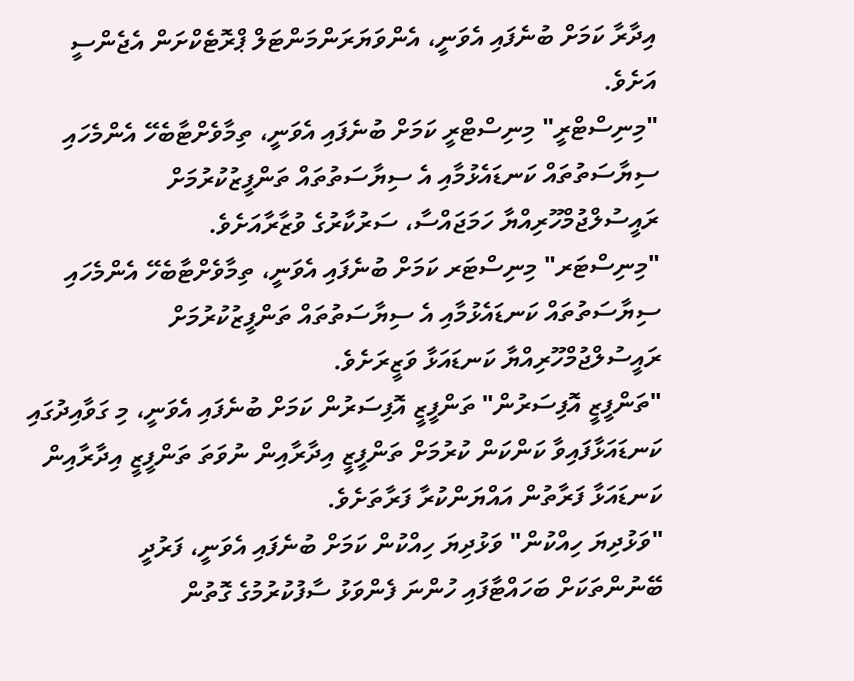އިދާރާ ކަމަށް ބުނެފައި އެވަނީ، އެންވަޔަރަންމަންޓަލް ޕްރޮޓެކްށަން އެޖެންސީ އަށެވެ.
"މިނިސްޓްރީ" މިނިސްޓްރީ ކަމަށް ބުނެފައި އެވަނީ، ތިމާވެށްޓާބެހޭ އެންމެހައި ސިޔާސަތުތައް ކަނޑައެޅުމާއި އެ ސިޔާސަތުތައް ތަންފީޒުކުރުމަށް ރައީސުލްޖުމްހޫރިއްޔާ ހަމަޖައްސާ، ސަރުކާރުގެ ވުޒާރާއަށެވެ.
"މިނިސްޓަރ" މިނިސްޓަރ ކަމަށް ބުނެފައި އެވަނީ، ތިމާވެށްޓާބެހޭ އެންމެހައި ސިޔާސަތުތައް ކަނޑައެޅުމާއި އެ ސިޔާސަތުތައް ތަންފީޒުކުރުމަށް ރައީސުލްޖުމްހޫރިއްޔާ ކަނޑައަޅާ ވަޒީރަށެވެ.
"ތަންފީޒީ އޮފިސަރުން" ތަންފީޒީ އޮފިސަރުން ކަމަށް ބުނެފައި އެވަނީ، މި ގަވާއިދުގައި ކަނޑައަޅާފައިވާ ކަންކަން ކުރުމަށް ތަންފީޒީ އިދާރާއިން ނުވަތަ ތަންފީޒީ އިދާރާއިން ކަނޑައަޅާ ފަރާތުން އައްޔަންކުރާ ފަރާތަށެވެ.
"ވަޅުދިޔަ ހިއްކުން" ވަޅުދިޔަ ހިއްކުން ކަމަށް ބުނެފައި އެވަނީ، ފަރުދީ ބޭނުންތަކަށް ބަހައްޓާފައި ހުންނަ ފެންވަޅު ސާފުކުރުމުގެ ގޮތުން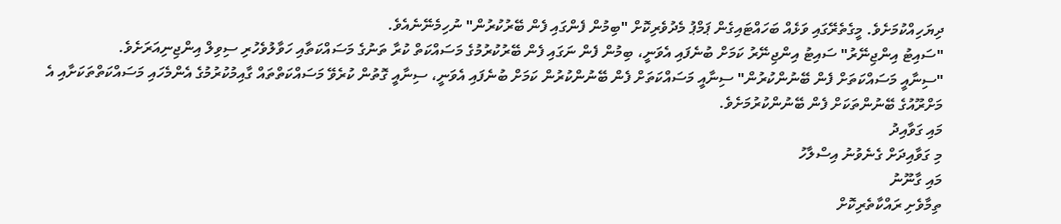ދިޔަހިއްކުމަށެވެ. މީގެތެރޭގައި ވަޅެއް ބަހައްޓައިގެން ޕަމްޕު މެދުވެރިކޮށް "ބިމުން ފެންގައި ފެން ބޭރުކުރުން" ނުހިމެނޭނެއެވެ.
"ސައިޓު އިންޖިނޭރު" ސައިޓު އިންޖިނޭރު ކަމަށް ބުނެފައި އެވަނީ، ބިމުން ފެން ނަގައި ފެން ބޭރުކުރުމުގެ މަސައްކަތް ކުރާ ތަނުގެ މަސައްކަތާއި ހަވާލުވެހުރި ސިވިލް އިންޖިނިއަރަށެވެ.
"ސިނާއީ މަސައްކަތަށް ފެން ބޭނުންކުރުން" ސިނާއީ މަސައްކަތަށް ފެން ބޭނުންކުރުން ކަމަށް ބުނެފައި އެވަނީ، ސިނާއީ ގޮތުން ކުރެވޭ މަސައްކަތްތައް ގާއިމުކުރުމުގެ އެންމެހައި މަސައްކަތްތަކަށާއި އެ މަށްރޫއުގެ ބޭނުންތަކަށް ފެން ބޭނުންކުރުމަށެވެ.
މައި ގަވާއިދު
މި ގަވާއިދަށް ގެނެވުނު އިސްލާހު
މައި ގާނޫނު
ތިމާވެށި ރައްކާތެރިކޮށް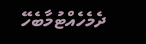ދެމެހެއްޓުމާބެހޭ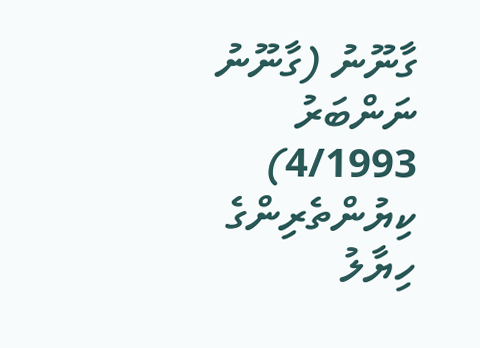ގާނޫނު (ގާނޫނު ނަންބަރު 4/1993)
ކިޔުންތެރިންގެ ހިޔާލު